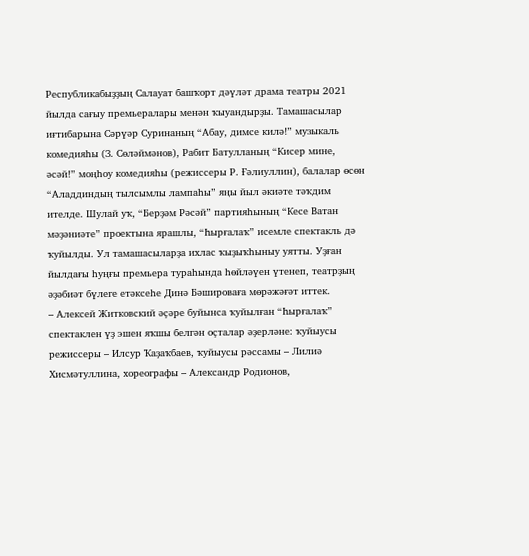Республикабыҙҙың Салауат башҡорт дәүләт драма театры 2021 йылда сағыу премьералары менән ҡыуандырҙы. Тамашасылар иғтибарына Сәрүәр Суринаның “Абау, димсе килә!” музыкаль комедияһы (З. Сөләймәнов), Рабит Батулланың “Кисер мине, әсәй!” моңһоу комедияһы (режиссеры Р. Ғәлиуллин), балалар өсөн “Аладдиндың тылсымлы лампаһы” яңы йыл әкиәте тәҡдим ителде. Шулай уҡ, “Берҙәм Рәсәй” партияһының “Кесе Ватан мәҙәниәте” проектына ярашлы, “Һырғалаҡ” исемле спектакль дә ҡуйылды. Ул тамашасыларҙа ихлас ҡыҙыҡһыныу уятты. Уҙған йылдағы һуңғы премьера тураһында һөйләүен үтенеп, театрҙың әҙәбиәт бүлеге етәксеһе Динә Бәшироваға мөрәжәғәт иттек.
– Алексей Житковский әҫәре буйынса ҡуйылған “Һырғалаҡ” спектаклен үҙ эшен яҡшы белгән оҫталар әҙерләне: ҡуйыусы режиссеры – Илсур Ҡаҙаҡбаев, ҡуйыусы рәссамы – Лилиә Хисмәтуллина, хореографы – Александр Родионов,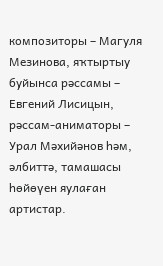композиторы – Магуля Мезинова, яҡтыртыу буйынса рәссамы – Евгений Лисицын, рәссам-аниматоры – Урал Мәхийәнов һәм, әлбиттә, тамашасы һөйөүен яулаған артистар.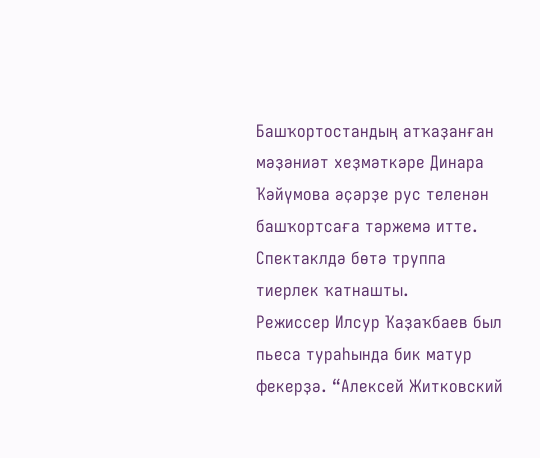Башҡортостандың атҡаҙанған мәҙәниәт хеҙмәткәре Динара Ҡәйүмова әҫәрҙе рус теленән башҡортсаға тәржемә итте. Спектаклдә бөтә труппа тиерлек ҡатнашты.
Режиссер Илсур Ҡаҙаҡбаев был пьеса тураһында бик матур фекерҙә. “Алексей Житковский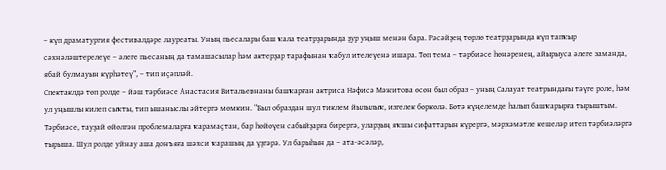– күп драматургия фестивалдәре лауреаты. Уның пьесалары баш ҡала театрҙарында ҙур уңыш менән бара. Рәсәйҙең төрлө театрҙарында күп тапҡыр сәхнәләштерелеүе – әлеге пьесаның да тамашасылар һәм актерҙар тарафынан ҡабул ителеүенә ишара. Төп тема – тәрбиәсе һөнәренең, айырыуса әлеге заманда, ябай булмауын күрһәтеү”, – тип иҫәпләй.
Спектаклдә төп ролде – йәш тәрбиәсе Анастасия Витальевнаны башҡарған актриса Нәфисә Мәжитова өсөн был образ – уның Салауат театрындағы тәүге роле, һәм ул уңышлы килеп сыҡты, тип ышаныслы әйтергә мөмкин. “Был образдан шул тиклем йылылыҡ, изгелек бөркөлә. Бөтә күңелемде һалып башҡарырға тырыштым. Тәрбиәсе, тауҙай өйөлгән проблемаларға ҡарамаҫтан, бар һөйөүен сабыйҙарға бирергә, уларҙың яҡшы сифаттарын күрергә, мәрхәмәтле кешеләр итеп тәрбиәләргә тырыша. Шул ролде уйнау аша донъяға шәхси ҡарашың да үҙгәрә. Ул барыһын да – ата-әсәләр,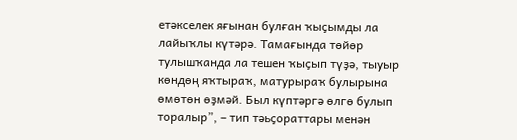етәкселек яғынан булған ҡыҫымды ла лайыҡлы күтәрә. Тамағында төйөр тулышҡанда ла тешен ҡыҫып түҙә, тыуыр көндөң яҡтыраҡ, матурыраҡ булырына өмөтөн өҙмәй. Был күптәргә өлгө булып торалыр”, – тип тәьҫораттары менән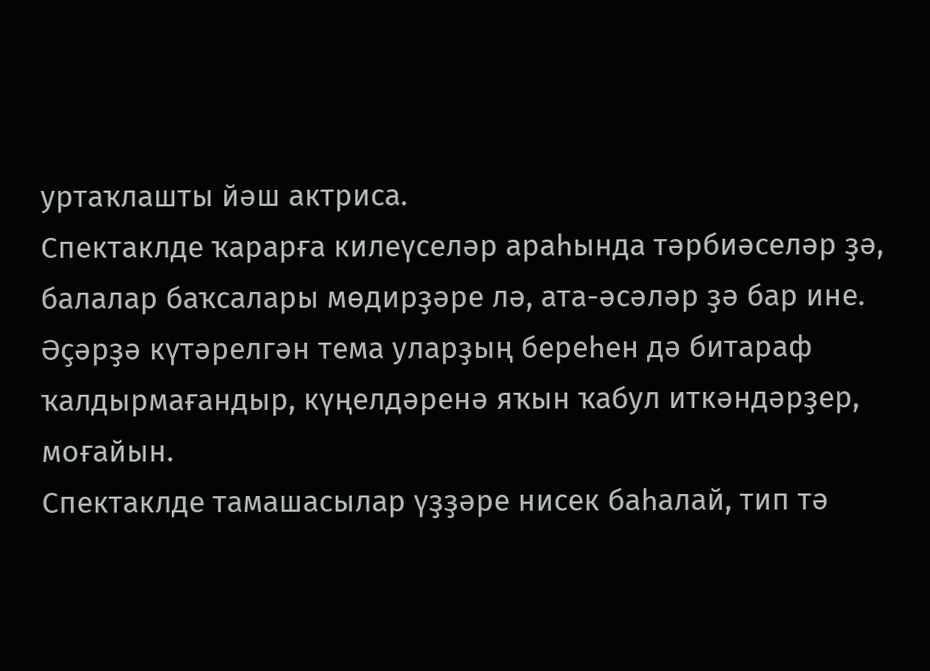уртаҡлашты йәш актриса.
Спектаклде ҡарарға килеүселәр араһында тәрбиәселәр ҙә, балалар баҡсалары мөдирҙәре лә, ата-әсәләр ҙә бар ине. Әҫәрҙә күтәрелгән тема уларҙың береһен дә битараф ҡалдырмағандыр, күңелдәренә яҡын ҡабул иткәндәрҙер, моғайын.
Спектаклде тамашасылар үҙҙәре нисек баһалай, тип тә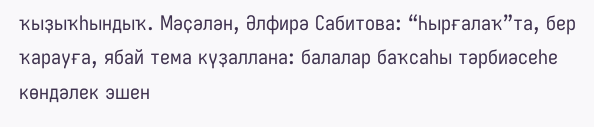ҡыҙыҡһындыҡ. Мәҫәлән, Әлфирә Сабитова: “Һырғалаҡ”та, бер ҡарауға, ябай тема күҙаллана: балалар баҡсаһы тәрбиәсеһе көндәлек эшен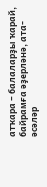атҡара – балаларҙы ҡарай, байрамға әҙерләнә, ата-әсәләр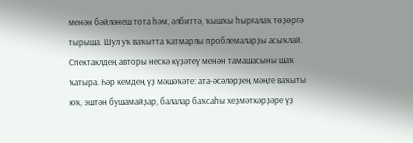менән бәйләнеш тота һәм, әлбиттә, ҡышҡы һырғалаҡ төҙөргә тырыша. Шул уҡ ваҡытта ҡатмарлы проблемаларҙы асыҡлай. Спектаклдең авторы нескә күҙәтеү менән тамашасыны шаҡ ҡатыра. Һәр кемдең үҙ мәшәҡәте: ата-әсәләрҙең мәңге ваҡыты юҡ, эштән бушамайҙар, балалар баҡсаһы хеҙмәткәрҙәре үҙ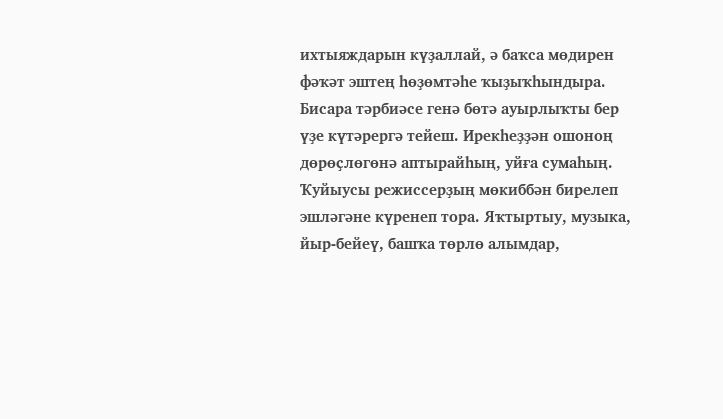ихтыяждарын күҙаллай, ә баҡса мөдирен фәҡәт эштең һөҙөмтәһе ҡыҙыҡһындыра. Бисара тәрбиәсе генә бөтә ауырлыҡты бер үҙе күтәрергә тейеш. Ирекһеҙҙән ошоноң дөрөҫлөгөнә аптырайһың, уйға сумаһың. Ҡуйыусы режиссерҙың мөкиббән бирелеп эшләгәне күренеп тора. Яҡтыртыу, музыка, йыр-бейеү, башҡа төрлө алымдар,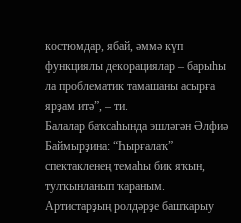костюмдар, ябай, әммә күп функциялы декорациялар – барыһы ла проблематик тамашаны асырға ярҙам итә”, – ти.
Балалар баҡсаһында эшләгән Әлфиә Баймырҙина: “Һырғалаҡ” спектакленең темаһы бик яҡын, тулҡынланып ҡараным. Артистарҙың ролдәрҙе башҡарыу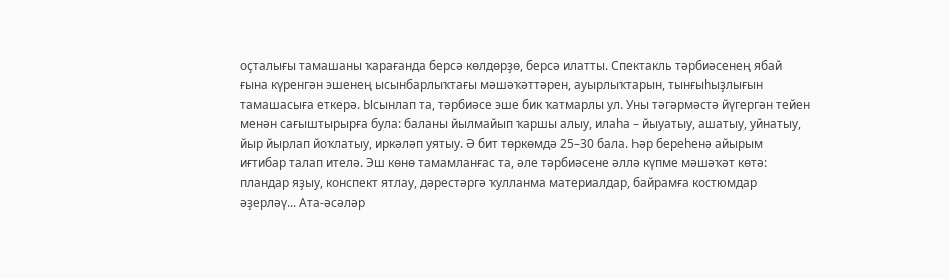оҫталығы тамашаны ҡарағанда берсә көлдөрҙө, берсә илатты. Спектакль тәрбиәсенең ябай ғына күренгән эшенең ысынбарлыҡтағы мәшәҡәттәрен, ауырлыҡтарын, тынғыһыҙлығын тамашасыға еткерә. Ысынлап та, тәрбиәсе эше бик ҡатмарлы ул. Уны тәгәрмәстә йүгергән тейен менән сағыштырырға була: баланы йылмайып ҡаршы алыу, илаһа – йыуатыу, ашатыу, уйнатыу, йыр йырлап йоҡлатыу, иркәләп уятыу. Ә бит төркөмдә 25–30 бала. Һәр береһенә айырым иғтибар талап ителә. Эш көнө тамамланғас та, әле тәрбиәсене әллә күпме мәшәҡәт көтә: пландар яҙыу, конспект ятлау, дәрестәргә ҡулланма материалдар, байрамға костюмдар әҙерләү... Ата-әсәләр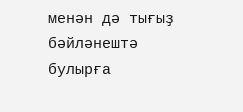менән дә тығыҙ бәйләнештә булырға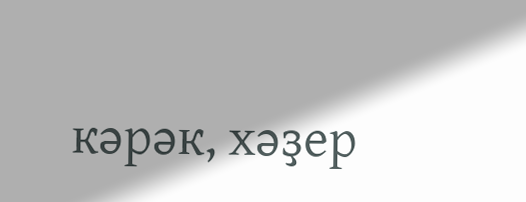кәрәк, хәҙер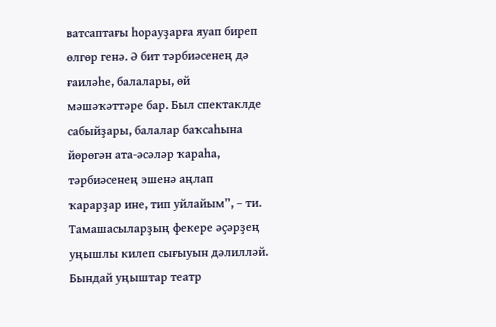ватсаптағы һорауҙарға яуап биреп өлгөр генә. Ә бит тәрбиәсенең дә ғаиләһе, балалары, өй мәшәҡәттәре бар. Был спектаклде сабыйҙары, балалар баҡсаһына йөрөгән ата-әсәләр ҡараһа, тәрбиәсенең эшенә аңлап ҡарарҙар ине, тип уйлайым”, – ти.
Тамашасыларҙың фекере әҫәрҙең уңышлы килеп сығыуын дәлилләй. Бындай уңыштар театр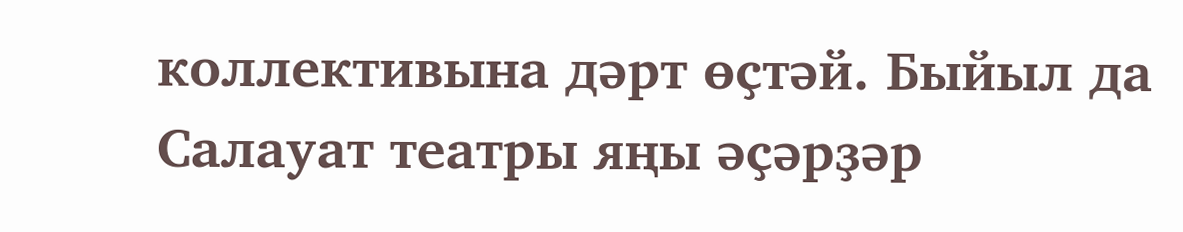коллективына дәрт өҫтәй. Быйыл да Салауат театры яңы әҫәрҙәр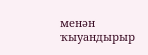менән ҡыуандырыр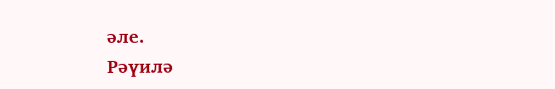әле.
Рәүилә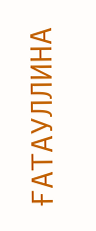ҒАТАУЛЛИНА